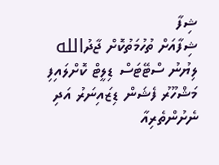ޝިފާ
ޝިފާއަށް ތުހުމަތުކޮށް ޖާދުالله ލިޔުނު ސްޓޭޓަސް ޑިލީޓް ކޮށްލައިފި
މަޝްހޫރު ފެޝަން ޑިޒައިނަރު އަދި ނެށުންތެރިއާ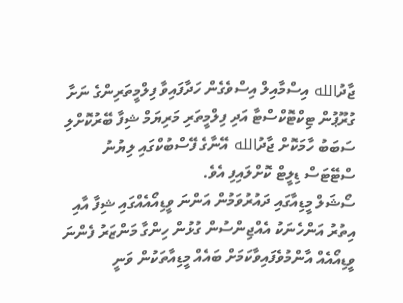ޖާދުالله އިސްމާއިލް އިސްވެގެން ހަދާފައިވާ ފިލްމީތަރިންގެ ނަށާ ގުރޫޕުން ޓިކްޓޮކްސްޓާ އަދި ފިލްމީތަރި މަރިޔަމް ޝިފާ ބޭރުކޮށްލި ސަބަބު ހާމަކޮށް ޖާދުالله އޭނާގެ ފޭސްބުކްގައި ލިޔުނު ސްޓޭޓަސް ޑިލީޓް ކޮށްލައިފި އެވެ.
ސޯޝަލް މީޑިއާގައި ދައުރުވަމުން އަންނަ ވީޑިއޯއެއްގައި ޝިފާ އާއި އިތުރު އަންހެނަކު އެއްޖިންސުން ގުޅުން ހިންގާ މަންޒަރު ފެންނަ ވީޑިއޯއެއް އާންމުވެފައިވާކަމަށް ބައެއް މީޑިއާތަކުން ވަނީ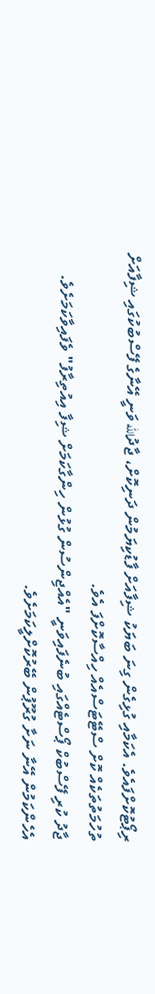ރިޕޯޓުކޮށްފައެވެ. އެކަމާއި ގުޅިގެން ގިނަ ބަޔަކު ޝިފާއަށް ފާޑުކިޔަމުން ދަނިކޮށް، ޖާދުالله ވަނީ އޭނާގެ ފޭސްބުކުގައި ޝިފާއަށް ތުހުމަތުތަކެއް ކޮށް ސްޓޭޓަސްއެއް ހިއްސާކޮށްފަ އެވެ.
ޖާދު ކުރި ފޭސްބުކް ޕޯސްޓެއްގައި ބުނެފައިވަނީ "އެއްޖިންސުން ގުޅުން ހިންގާކަމަށް ޝިފާ އިއުތިރާފު" ވެފައިވާކަމަށެވެ. އެހެންކަމުން އޭނާ ނަށާ ގުރޫޕުން ބޭރުކޮށްލީކަމަށެވެ.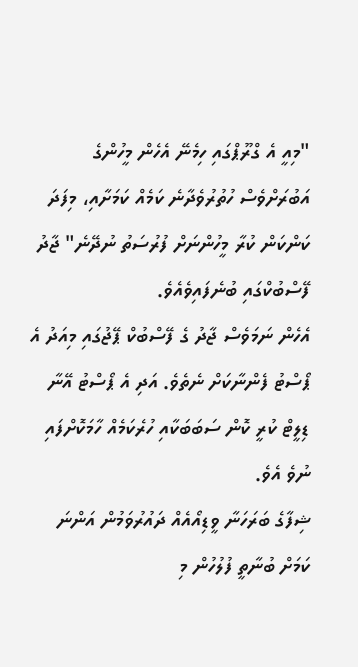"މިއީ އެ ގްރޫޕްގައި ހިމެނޭ އެހެން މީހުންގެ އަބުރަށްވެސް ހުތުރުވެދާނެ ކަމެއް ކަމަށާއި، މިފަދަ ކަންކަން ކުރާ މީހުންނަށް ފުރުސަތު ނުދޭނެ" ޖާދު ފޭސްބުކްގައި ބުނެފައިވެއެވެ.
އެހެން ނަމަވެސް ޖާދު ގެ ފޭސްބުކް ޕޭޖުގައި މިއަދު އެ ޕޯސްޓު ފެންނާކަށް ނެތެވެ. އަދި އެ ޕޯސްޓު އޭނާ ޑިލީޓް ކުރީ ކޮން ސަބަބަކާއި ހުރެކަމެއް ހާމަކޮށްފައި ނުވެ އެވެ.
ޝިފާގެ ބަރަހަނާ ވީޑިއޯއެއް ދައުރުވަމުން އަންނަ ކަމަށް ބުނާތީ ފުލުހުން މި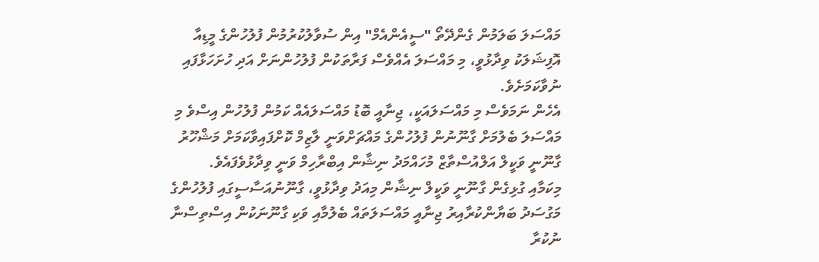މައްސަލަ ބަލަމުން ގެންދޭތޯ "ސީއެންއެމް" އިން ސުވާލުކުރުމުން ފުލުހުންގެ މީޑިއާ އޮފިޝަލަކު ވިދާޅުވީ، މި މައްސަލަ އެއްވެސް ފަރާތަކުން ފުލުހުންނަށް އަދި ހުށަހަޅާފައި ނުވާކަމަށެވެ.
އެހެން ނަމަވެސް މި މައްސަލައަކީ، ޖިނާއީ ބޮޑު މައްސަލައެއް ކަމުން ފުލުހުން އިސްވެ މި މައްސަލަ ބެލުމަށް ގާނޫނުން ފުލުހުންގެ މައްޗަށްވަނީ ލާޒިމް ކޮށްފައިވާކަމަށް މަޝްހޫރު ގާނޫނީ ވަކީލް އަލްއުސްތާޒް މުހައްމަދު ނިޝާން އިބްރާހިމް ވަނީ ވިދާޅުވެފައެވެ.
މިކަމާއި ގުޅިގެން ގާނޫނީ ވަކީލް ނިޝާން މިއަދު ވިދާޅުވީ، ގާނޫނުއަސާސީގައި ފުލުހުންގެ މަގުސަދު ބަޔާންކުރާއިރު ޖިނާއީ މައްސަލަތައް ބެލުމާއި ވަކި ގާނޫނަކުން އިސްތިސްނާ ނުކުރާ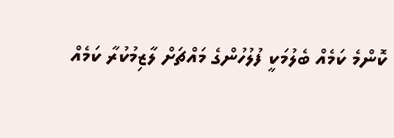ކޮންމެ ކަމެއް ބެލުމަކީ ފުލުހުންގެ މައްޗަށް ލާޒިމުކުރާ ކަމެއް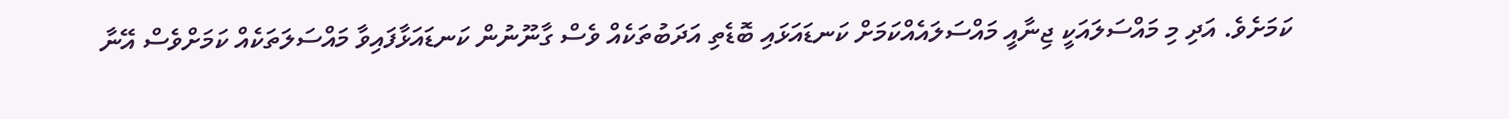ކަމަށެވެ. އަދި މި މައްސަލައަކީ ޖިނާއީ މައްސަލައެއްކަމަށް ކަނޑައަޅައި ބޮޑެތި އަދަބުތަކެއް ވެސް ގާނޫނުން ކަނޑައަޅާފައިވާ މައްސަލަތަކެއް ކަމަށްވެސް އޭނާ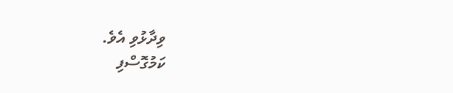ވިދާޅުވި އެވެ.
ކަމުގޮސްފި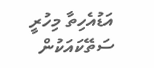އަޑުއެހިތާ މިހުރީ
ސަތޭކައަކުން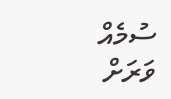ސުމެއް
ވަރަށް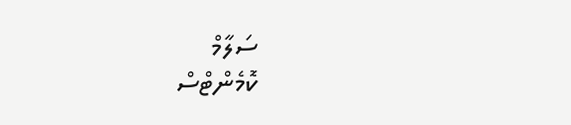ސަލާމް
ކޮމެންޓްސް